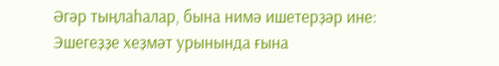Әгәр тыңлаһалар, бына нимә ишетерҙәр ине:
Эшегеҙҙе хеҙмәт урынында ғына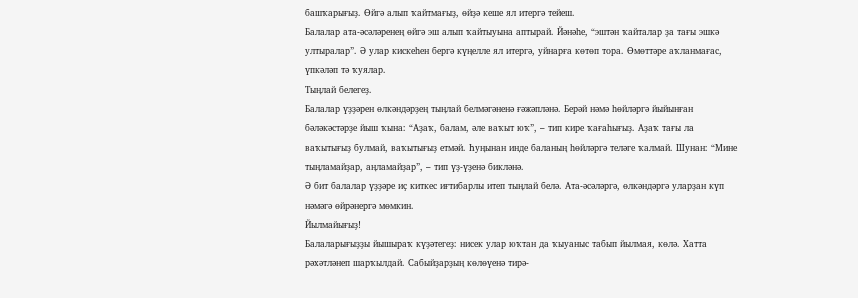башҡарығыҙ. Өйгә алып ҡайтмағыҙ, өйҙә кеше ял итергә тейеш.
Балалар ата-әсәләренең өйгә эш алып ҡайтыуына аптырай. Йәнәһе, “эштән ҡайталар ҙа тағы эшкә ултыралар”. Ә улар кискеһен бергә күңелле ял итергә, уйнарға көтөп тора. Өмөттәре аҡланмағас, үпкәләп тә ҡуялар.
Тыңлай белегеҙ.
Балалар үҙҙәрен өлкәндәрҙең тыңлай белмәгәненә ғәжәпләнә. Берәй нәмә һөйләргә йыйынған бәләкәстәрҙе йыш ҡына: “Аҙаҡ, балам, әле ваҡыт юҡ”, – тип кире ҡағаһығыҙ. Аҙаҡ тағы ла ваҡытығыҙ булмай, ваҡытығыҙ етмәй. Һуңынан инде баланың һөйләргә теләге ҡалмай. Шунан: “Мине тыңламайҙар, аңламайҙар”, – тип үҙ-үҙенә бикләнә.
Ә бит балалар үҙҙәре иҫ киткес иғтибарлы итеп тыңлай белә. Ата-әсәләргә, өлкәндәргә уларҙан күп нәмәгә өйрәнергә мөмкин.
Йылмайығыҙ!
Балаларығыҙҙы йышыраҡ күҙәтегеҙ: нисек улар юҡтан да ҡыуаныс табып йылмая, көлә. Хатта рәхәтләнеп шарҡылдай. Сабыйҙарҙың көлөүенә тирә-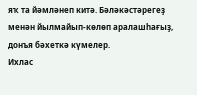яҡ та йәмләнеп китә. Бәләкәстәрегеҙ менән йылмайып-көлөп аралашһағыҙ, донъя бәхеткә күмелер.
Ихлас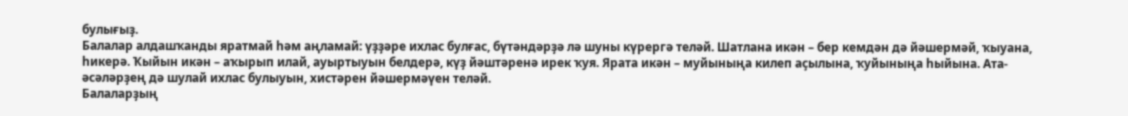булығыҙ.
Балалар алдашҡанды яратмай һәм аңламай: үҙҙәре ихлас булғас, бүтәндәрҙә лә шуны күрергә теләй. Шатлана икән – бер кемдән дә йәшермәй, ҡыуана, һикерә. Ҡыйын икән – аҡырып илай, ауыртыуын белдерә, күҙ йәштәренә ирек ҡуя. Ярата икән – муйыныңа килеп аҫылына, ҡуйыныңа һыйына. Ата-әсәләрҙең дә шулай ихлас булыуын, хистәрен йәшермәүен теләй.
Балаларҙың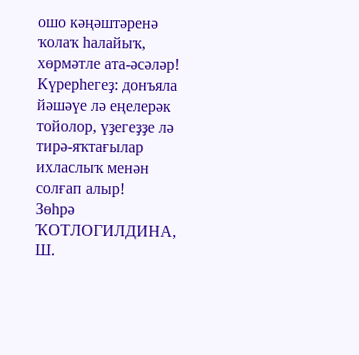ошо кәңәштәренә ҡолаҡ һалайыҡ, хөрмәтле ата-әсәләр! Күрерһегеҙ: донъяла йәшәүе лә еңелерәк тойолор, үҙегеҙҙе лә тирә-яҡтағылар ихласлыҡ менән солғап алыр!
Зөһрә ҠОТЛОГИЛДИНА, Ш.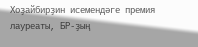Хоҙайбирҙин исемендәге премия лауреаты, БР-ҙың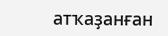атҡаҙанған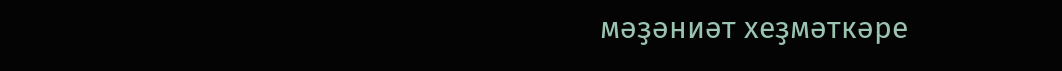мәҙәниәт хеҙмәткәре